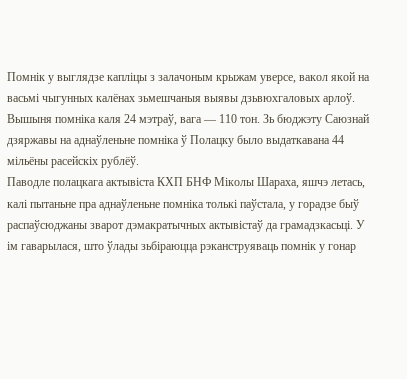Помнік у выглядзе капліцы з залачоным крыжам уверсе, вакол якой на васьмі чыгунных калёнах зьмешчаныя выявы дзьвюхгаловых арлоў. Вышыня помніка каля 24 мэтраў, вага — 110 тон. Зь бюджэту Саюзнай дзяржавы на аднаўленьне помніка ў Полацку было выдаткавана 44 мільёны расейскіх рублёў.
Паводле полацкага актывіста КХП БНФ Міколы Шараха, яшчэ летась, калі пытаньне пра аднаўленьне помніка толькі паўстала, у горадзе быў распаўсюджаны зварот дэмакратычных актывістаў да грамадзкасьці. У ім гаварылася, што ўлады зьбіраюцца рэканструяваць помнік у гонар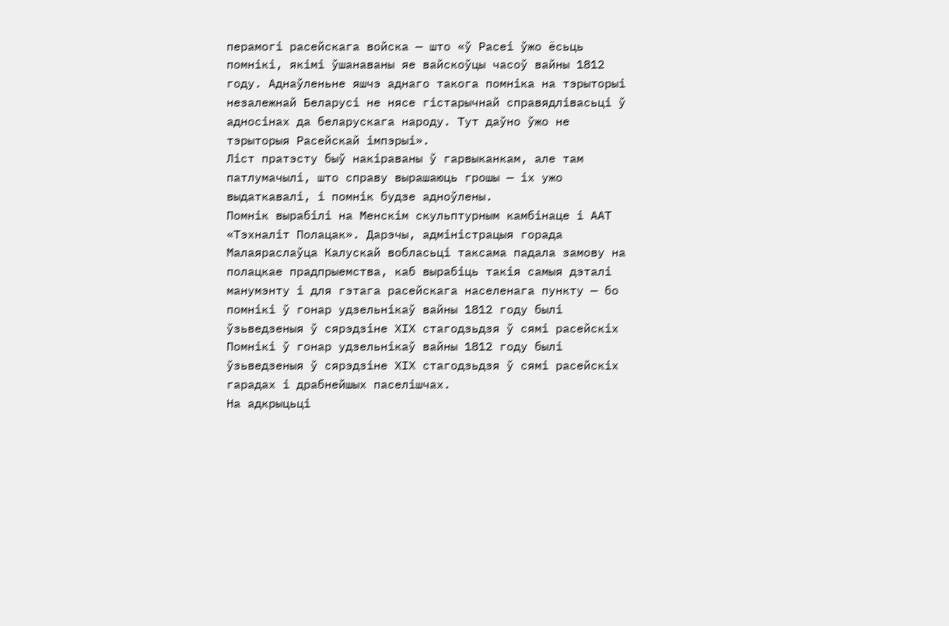перамогі расейскага войска — што «ў Расеі ўжо ёсьць помнікі, якімі ўшанаваны яе вайскоўцы часоў вайны 1812 году. Аднаўленьне яшчэ аднаго такога помніка на тэрыторыі незалежнай Беларусі не нясе гістарычнай справядлівасьці ў адносінах да беларускага народу. Тут даўно ўжо не тэрыторыя Расейскай імпэрыі».
Ліст пратэсту быў накіраваны ў гарвыканкам, але там патлумачылі, што справу вырашаюць грошы — іх ужо выдаткавалі, і помнік будзе адноўлены.
Помнік вырабілі на Менскім скульптурным камбінаце і ААТ «Тэхналіт Полацак». Дарэчы, адміністрацыя горада Малаяраслаўца Калускай вобласьці таксама падала замову на полацкае прадпрыемства, каб вырабіць такія самыя дэталі манумэнту і для гэтага расейскага населенага пункту — бо помнікі ў гонар удзельнікаў вайны 1812 году былі ўзьведзеныя ў сярэдзіне ХІХ стагодзьдзя ў сямі расейскіх
Помнікі ў гонар удзельнікаў вайны 1812 году былі ўзьведзеныя ў сярэдзіне ХІХ стагодзьдзя ў сямі расейскіх гарадах і драбнейшых паселішчах.
На адкрыцьці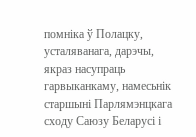помніка ў Полацку, усталяванага, дарэчы, якраз насупраць гарвыканкаму, намесьнік старшыні Парлямэнцкага сходу Саюзу Беларусі і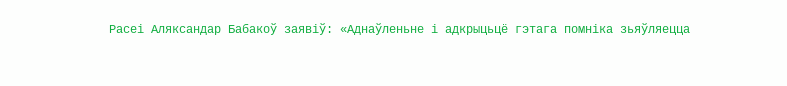Расеі Аляксандар Бабакоў заявіў: «Аднаўленьне і адкрыцьцё гэтага помніка зьяўляецца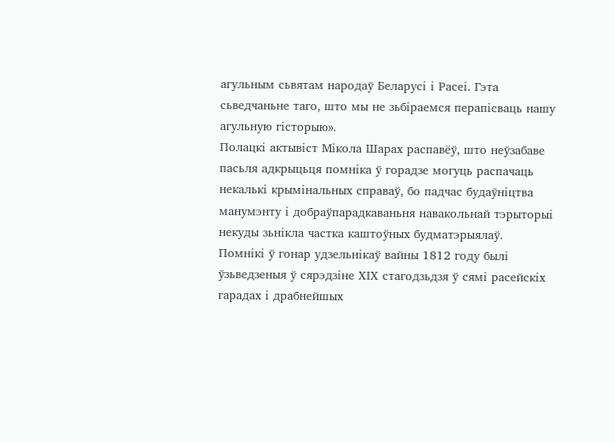агульным сьвятам народаў Беларусі і Расеі. Гэта сьведчаньне таго, што мы не зьбіраемся перапісваць нашу агульную гісторыю».
Полацкі актывіст Мікола Шарах распавёў, што неўзабаве пасьля адкрыцьця помніка ў горадзе могуць распачаць некалькі крымінальных справаў, бо падчас будаўніцтва манумэнту і добраўпарадкаваньня навакольнай тэрыторыі некуды зьнікла частка каштоўных будматэрыялаў.
Помнікі ў гонар удзельнікаў вайны 1812 году былі ўзьведзеныя ў сярэдзіне ХІХ стагодзьдзя ў сямі расейскіх гарадах і драбнейшых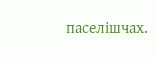паселішчах.